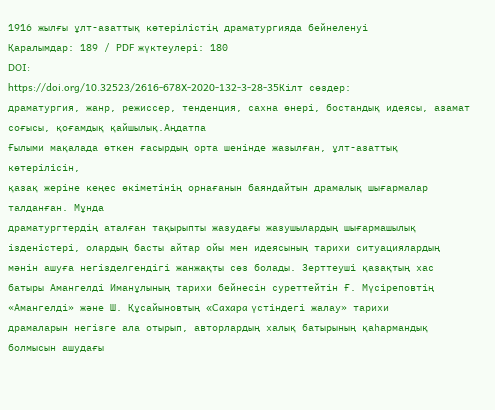1916 жылғы ұлт-азаттық көтерілістің драматургияда бейнеленуі
Қаралымдар: 189 / PDF жүктеулері: 180
DOI:
https://doi.org/10.32523/2616-678X-2020-132-3-28-35Кілт сөздер:
драматургия, жанр, режиссер, тенденция, сахна өнері, бостандық идеясы, азамат соғысы, қоғамдық қайшылық.Аңдатпа
Ғылыми мақалада өткен ғасырдың орта шенінде жазылған, ұлт-азаттық көтерілісін,
қазақ жеріне кеңес өкіметінің орнағанын баяндайтын драмалық шығармалар талданған. Мұнда
драматургтердің аталған тақырыпты жазудағы жазушылардың шығармашылық ізденістері, олардың басты айтар ойы мен идеясының тарихи ситуациялардың мәнін ашуға негізделгендігі жанжақты сөз болады. Зерттеуші қазақтың хас батыры Амангелді Иманұлының тарихи бейнесін суреттейтін Ғ. Мүсіреповтің «Амангелді» және Ш. Құсайыновтың «Caxapa үстіндегі жалау» тарихи
драмаларын негізге ала отырып, авторлардың халық батырының қаһармандық болмысын ашудағы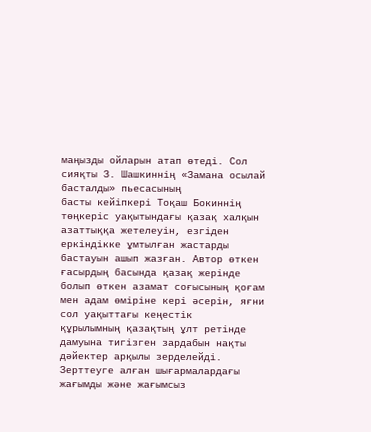маңызды ойларын атап өтеді. Сол сияқты З. Шашкиннің «Замана осылай басталды» пьесасының
басты кейіпкері Тоқаш Бокиннің төңкеріс уақытындағы қазақ халқын азаттыққа жетелеуін, езгіден
еркіндікке ұмтылған жастарды бастауын ашып жазған. Автор өткен ғасырдың басында қазақ жерінде болып өткен азамат соғысының қоғам мен адам өміріне кері әсерін, яғни сол уақыттағы кеңестік
құрылымның қазақтың ұлт ретінде дамуына тигізген зардабын нақты дәйектер арқылы зерделейді. Зерттеуге алған шығармалардағы жағымды және жағымсыз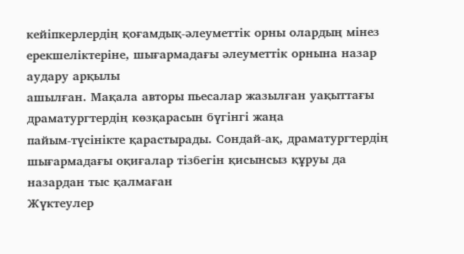кейіпкерлердің қоғамдық-әлеуметтік орны олардың мінез ерекшеліктеріне, шығармадағы әлеуметтік орнына назар аудару арқылы
ашылған. Мақала авторы пьесалар жазылған уақыттағы драматургтердің көзқарасын бүгінгі жаңа
пайым-түсінікте қарастырады. Сондай-ақ, драматургтердің шығармадағы оқиғалар тізбегін қисынсыз құруы да назардан тыс қалмаған
Жүктеулер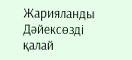Жарияланды
Дәйексөзді қалай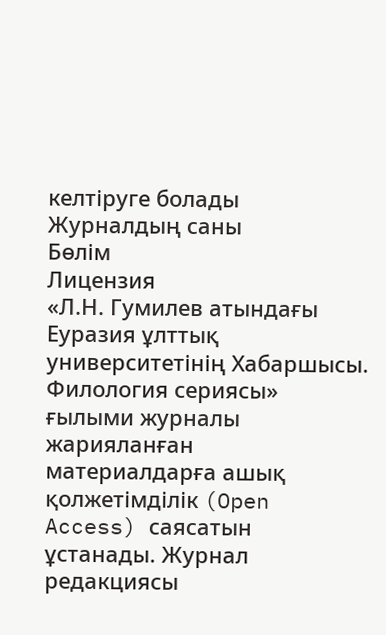келтіруге болады
Журналдың саны
Бөлім
Лицензия
«Л.Н. Гумилев атындағы Еуразия ұлттық университетінің Хабаршысы. Филология сериясы» ғылыми журналы жарияланған материалдарға ашық қолжетімділік (Open Access) саясатын ұстанады. Журнал редакциясы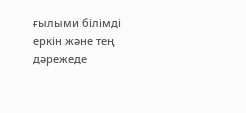ғылыми білімді еркін және тең дәрежеде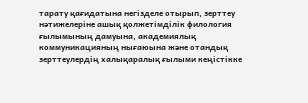тарату қағидатына негізделе отырып, зерттеу нәтижелеріне ашық қолжетімділік филология ғылымының дамуына, академиялық коммуникацияның нығаюына және отандық зерттеулердің халықаралық ғылыми кеңістікке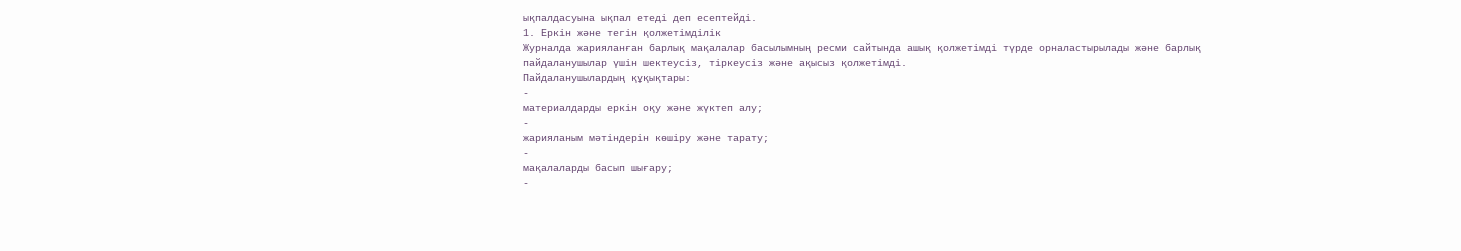ықпалдасуына ықпал етеді деп есептейді.
1. Еркін және тегін қолжетімділік
Журналда жарияланған барлық мақалалар басылымның ресми сайтында ашық қолжетімді түрде орналастырылады және барлық пайдаланушылар үшін шектеусіз, тіркеусіз және ақысыз қолжетімді.
Пайдаланушылардың құқықтары:
-
материалдарды еркін оқу және жүктеп алу;
-
жарияланым мәтіндерін көшіру және тарату;
-
мақалаларды басып шығару;
-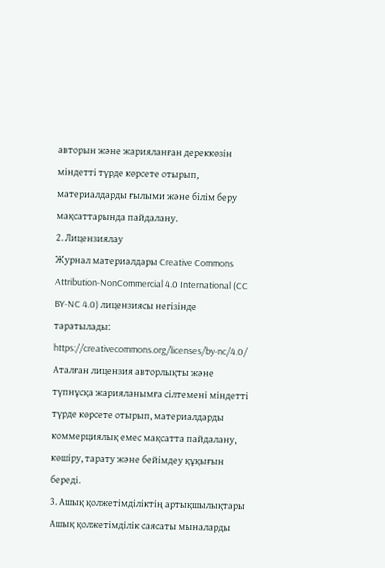авторын және жарияланған дереккөзін міндетті түрде көрсете отырып, материалдарды ғылыми және білім беру мақсаттарында пайдалану.
2. Лицензиялау
Журнал материалдары Creative Commons Attribution-NonCommercial 4.0 International (CC BY-NC 4.0) лицензиясы негізінде таратылады:
https://creativecommons.org/licenses/by-nc/4.0/
Аталған лицензия авторлықты және түпнұсқа жарияланымға сілтемені міндетті түрде көрсете отырып, материалдарды коммерциялық емес мақсатта пайдалану, көшіру, тарату және бейімдеу құқығын береді.
3. Ашық қолжетімділіктің артықшылықтары
Ашық қолжетімділік саясаты мыналарды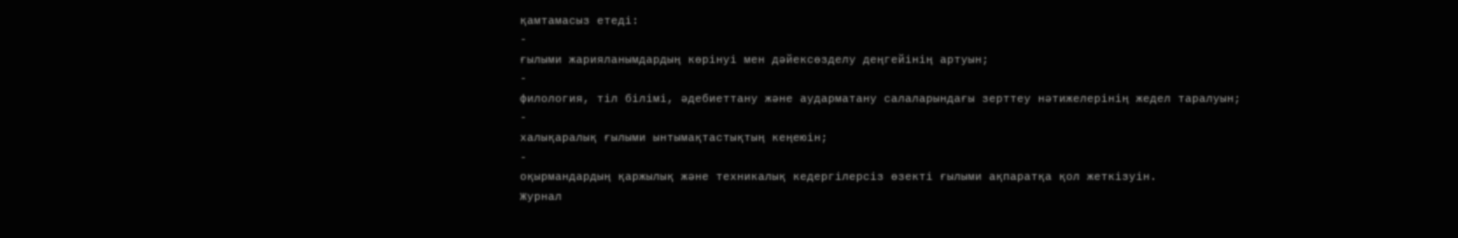қамтамасыз етеді:
-
ғылыми жарияланымдардың көрінуі мен дәйексөзделу деңгейінің артуын;
-
филология, тіл білімі, әдебиеттану және аударматану салаларындағы зерттеу нәтижелерінің жедел таралуын;
-
халықаралық ғылыми ынтымақтастықтың кеңеюін;
-
оқырмандардың қаржылық және техникалық кедергілерсіз өзекті ғылыми ақпаратқа қол жеткізуін.
Журнал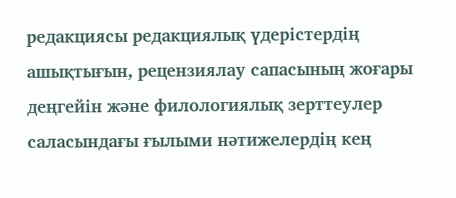редакциясы редакциялық үдерістердің ашықтығын, рецензиялау сапасының жоғары деңгейін және филологиялық зерттеулер саласындағы ғылыми нәтижелердің кең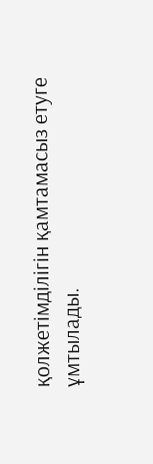қолжетімділігін қамтамасыз етуге ұмтылады.